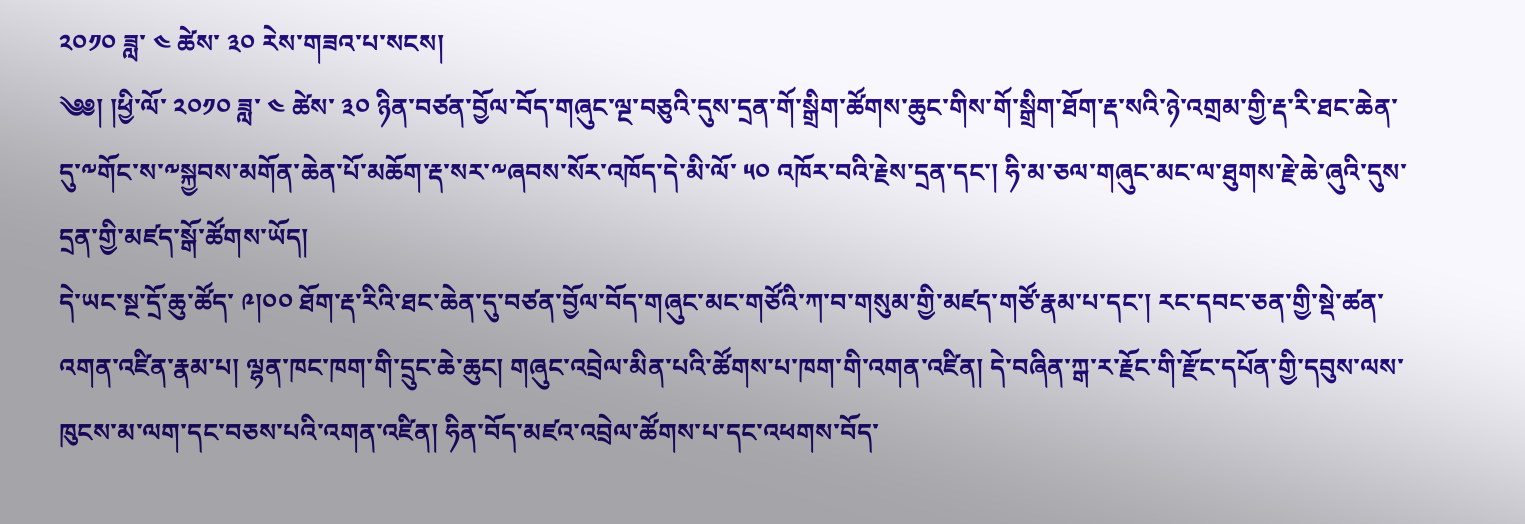༢༠༡༠ ཟླ་ ༤ ཚེས་ ༣༠ རེས་གཟའ་པ་སངས།
༄༅། །ཕྱི་ལོ་ ༢༠༡༠ ཟླ་ ༤ ཚེས་ ༣༠ ཉིན་བཙན་བྱོལ་བོད་གཞུང་ལྔ་བཅུའི་དུས་དྲན་གོ་སྒྲིག་ཚོགས་ཆུང་གིས་གོ་སྒྲིག་ཐོག་རྡ་སའི་ཉེ་འགྲམ་གྱི་རྡ་རི་ཐང་ཆེན་དུ་༸གོང་ས་༸སྐྱབས་མགོན་ཆེན་པོ་མཆོག་རྡ་སར་༸ཞབས་སོར་འཁོད་དེ་མི་ལོ་ ༥༠ འཁོར་བའི་རྗེས་དྲན་དང་། ཧི་མ་ཅལ་གཞུང་མང་ལ་ཐུགས་རྗེ་ཆེ་ཞུའི་དུས་དྲན་གྱི་མཛད་སྒོ་ཚོགས་ཡོད།
དེ་ཡང་སྔ་དྲོ་ཆུ་ཚོད་ ༩།༠༠ ཐོག་རྡ་རིའི་ཐང་ཆེན་དུ་བཙན་བྱོལ་བོད་གཞུང་མང་གཙོའི་ཀ་བ་གསུམ་གྱི་མཛད་གཙོ་རྣམ་པ་དང་། རང་དབང་ཅན་གྱི་སྡེ་ཚན་འགན་འཛིན་རྣམ་པ། ལྷན་ཁང་ཁག་གི་དྲུང་ཆེ་ཆུང། གཞུང་འབྲེལ་མིན་པའི་ཚོགས་པ་ཁག་གི་འགན་འཛིན། དེ་བཞིན་ཀྒ་ར་རྗོང་གི་རྫོང་དཔོན་གྱི་དབུས་ལས་ཁུངས་མ་ལག་དང་བཅས་པའི་འགན་འཛིན། ཧིན་བོད་མཛའ་འབྲེལ་ཚོགས་པ་དང་འཕགས་བོད་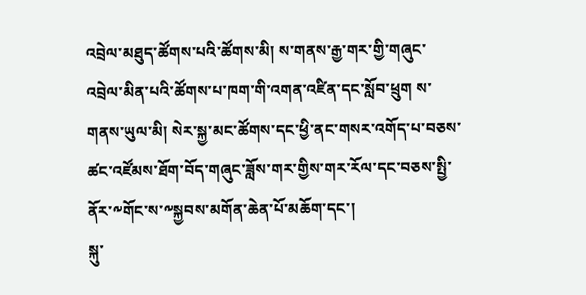འབྲེལ་མཐུད་ཚོགས་པའི་ཚོགས་མི། ས་གནས་རྒྱ་གར་གྱི་གཞུང་འབྲེལ་མིན་པའི་ཚོགས་པ་ཁག་གི་འགན་འཛིན་དང་སློབ་ཕྲུག ས་གནས་ཡུལ་མི། སེར་སྐྱ་མང་ཚོགས་དང་ཕྱི་ནང་གསར་འགོད་པ་བཅས་ཚང་འཛོམས་ཐོག་བོད་གཞུང་ཟློས་གར་གྱིས་གར་རོལ་དང་བཅས་སྤྱི་ནོར་༸གོང་ས་༸སྐྱབས་མགོན་ཆེན་པོ་མཆོག་དང་།
སྐུ་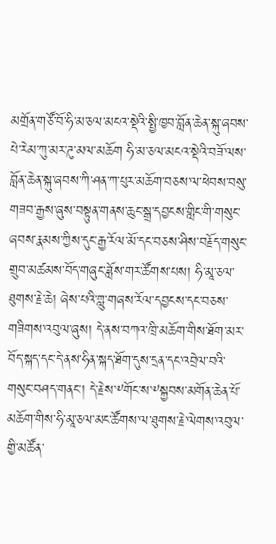མགྲོན་གཙོ་བོ་ཧི་མ་ཅལ་མངའ་སྡེའི་སྤྱི་ཁྱབ་བློན་ཆེན་སྐུ་ཞབས་པེ་རེམ་ཀུ་མར་ཌུ་མལ་མཆོག ཧི་མ་ཅལ་མངའ་སྡེའི་བཟོ་ལས་བློན་ཆེན་སྐུ་ཞབས་ཀི་ཤན་ཀ་པུར་མཆོག་བཅས་ལ་ཕེབས་བསུ་གཟབ་རྒྱས་ཞུས་བསྟུན་གནས་ཆུང་སྒྲ་དབྱངས་གླིང་གི་གསུང་ཞབས་རྣམས་ཀྱིས་དུང་རྒྱ་རོལ་མོ་དང་བཅས་ཤིས་བརྗོད་གསུང་གྲུབ་མཚམས་བོད་གཞུང་ཟློས་གར་ཚོགས་པས། ཧི་མཱ་ཅལ་ཐུགས་རྗེ་ཆེ། ཞེས་པའི་གླུ་གཞས་རོལ་དབྱངས་དང་བཅས་གཟིགས་འབུལ་ཞུས། དེ་ནས་བཀའ་ཁྲི་མཆོག་གིས་ཐོག་མར་བོད་སྐད་དང་དེ་ནས་ཧིན་སྐད་ཐོག་དུས་དྲན་དང་འབྲེལ་བའི་གསུང་བཤད་གནང་། དེ་རྗེས་༸གོང་ས་༸སྐྱབས་མགོན་ཆེན་པོ་མཆོག་གིས་ཧི་མཱ་ཅལ་མང་ཚོགས་ལ་ཐུགས་རྗེ་ལེགས་འབུལ་གྱི་མཚོན་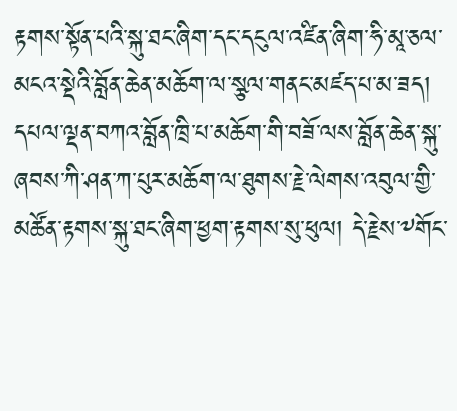རྟགས་སྟོན་པའི་སྐུ་ཐང་ཞིག་དང་དངུལ་འཛིན་ཞིག་ཧི་མཱ་ཅལ་མངའ་སྡེའི་བློན་ཆེན་མཆོག་ལ་སྩལ་གནང་མཛད་པ་མ་ཟད།
དཔལ་ལྡན་བཀའ་བློན་ཁྲི་པ་མཆོག་གི་བཟོ་ལས་བློན་ཆེན་སྐུ་ཞབས་ཀི་ཤན་ཀ་པུར་མཆོག་ལ་ཐུགས་རྗེ་ལེགས་འབུལ་གྱི་མཚོན་རྟགས་སྐུ་ཐང་ཞིག་ཕྱག་རྟགས་སུ་ཕུལ། དེ་རྗེས་༸གོང་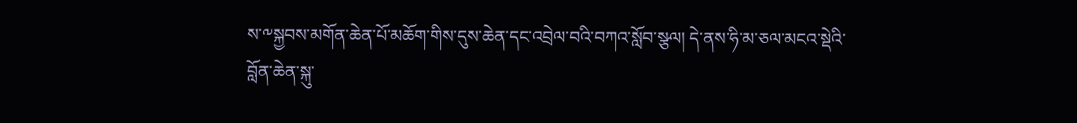ས་༸སྐྱབས་མགོན་ཆེན་པོ་མཆོག་གིས་དུས་ཆེན་དང་འབྲེལ་བའི་བཀའ་སློབ་སྩལ། དེ་ནས་ཧི་མ་ཅལ་མངའ་སྡེའི་བློན་ཆེན་སྐུ་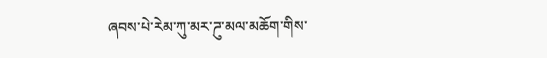ཞབས་པེ་རེམ་ཀུ་མར་ཌུ་མལ་མཆོག་གིས་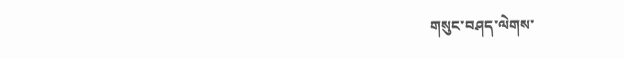གསུང་བཤད་ལེགས་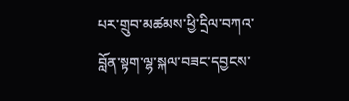པར་གྲུབ་མཚམས་ཕྱི་དྲིལ་བཀའ་བློན་སྟག་ལྷ་སྐལ་བཟང་དབྱངས་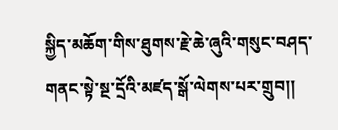སྐྱིད་མཆོག་གིས་ཐུགས་རྗེ་ཆེ་ཞུའི་གསུང་བཤད་གནང་སྟེ་སྔ་དྲོའི་མཛད་སྒོ་ལེགས་པར་གྲུབ།།